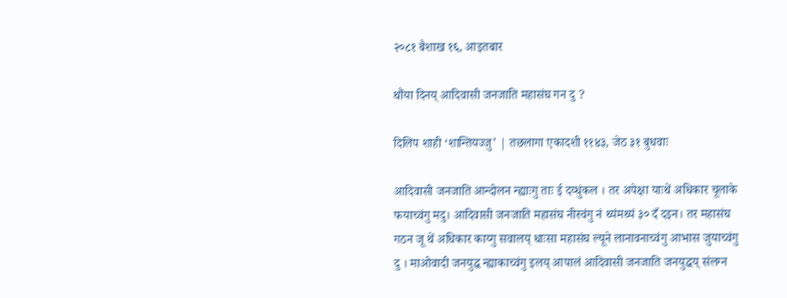२०८१ बैशाख १६, आइतबार

थौंया दिनय् आदिवासी जनजाति महासंघ गन दु ?

दिलिप शाही ‘शान्तियज्जु’ | तछलागा एकादशी ११४३, जेठ ३१ बुधवाः

आदिवासी जनजाति आन्दोलन न्ह्याःगु ताः ई दय्धुंकल । तर अपेक्षा याःथें अधिकार चूलाके फयाच्वंगु मदु। आदिवासी जनजाति महासंघ नीस्वंगु नं थ्यंमथ्यं ३० दँ दइन। तर महासंघ गठन जू थें अधिकार काय्गु सवालय् धाःसा महासंघ ल्यूने लानावनाच्वंगु आभास जुयाच्वंगु दु । माओवादी जनयुद्ध न्ह्याकाच्वंगु इलय् आपालं आदिवासी जनजाति जनयुद्धय् संलग्न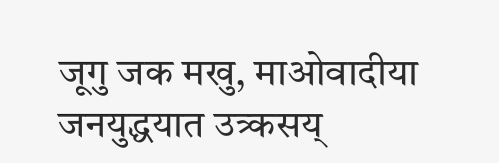जूगु जक मखु, माओवादीया जनयुद्धयात उत्र्कसय्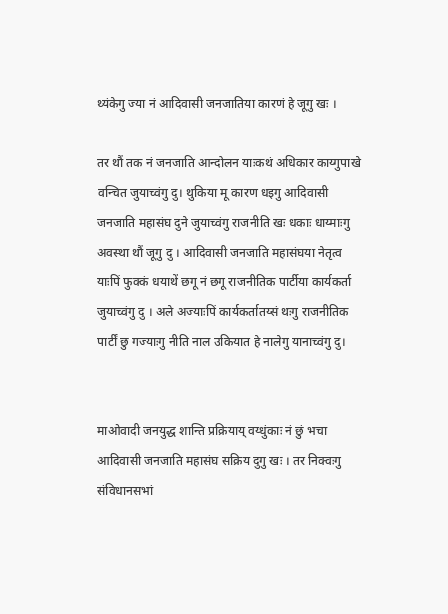थ्यंकेगु ज्या नं आदिवासी जनजातिया कारणं हे जूगु खः ।

तर थौं तक नं जनजाति आन्दोलन याःकथं अधिकार काय्गुपाखे वन्चित जुयाच्वंगु दु। थुकिया मू कारण धइगु आदिवासी जनजाति महासंघ दुने जुयाच्वंगु राजनीति खः धकाः धाय्माःगु अवस्था थौं जूगु दु । आदिवासी जनजाति महासंघया नेतृत्व याःपिं फुक्कं धयाथें छगू नं छगू राजनीतिक पार्टीया कार्यकर्ता जुयाच्वंगु दु । अले अज्याःपिं कार्यकर्तातय्सं थःगु राजनीतिक पार्टीं छु गज्याःगु नीति नाल उकियात हे नालेगु यानाच्वंगु दु।


माओवादी जनयुद्ध शान्ति प्रक्रियाय् वय्धुंकाः नं छुं भचा आदिवासी जनजाति महासंघ सक्रिय दुगु खः । तर निक्वःगु संविधानसभां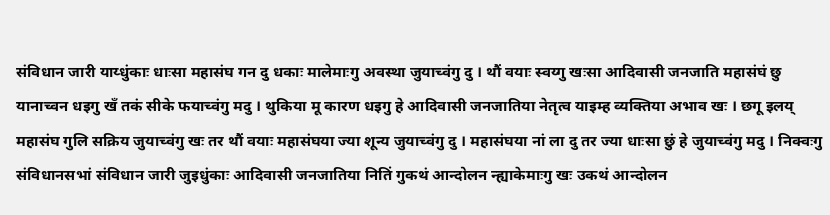संविधान जारी याय्धुंकाः धाःसा महासंघ गन दु धकाः मालेमाःगु अवस्था जुयाच्वंगु दु । थौं वयाः स्वय्गु खःसा आदिवासी जनजाति महासंघं छु यानाच्वन धइगु खँ तकं सीके फयाच्वंगु मदु । थुकिया मू कारण धइगु हे आदिवासी जनजातिया नेतृत्व याइम्ह व्यक्तिया अभाव खः । छगू इलय् महासंघ गुलि सक्रिय जुयाच्वंगु खः तर थौं वयाः महासंघया ज्या शून्य जुयाच्वंगु दु । महासंघया नां ला दु तर ज्या धाःसा छुं हे जुयाच्वंगु मदु । निक्वःगु संविधानसभां संविधान जारी जुइधुंकाः आदिवासी जनजातिया नितिं गुकथं आन्दोलन न्ह्याकेमाःगु खः उकथं आन्दोलन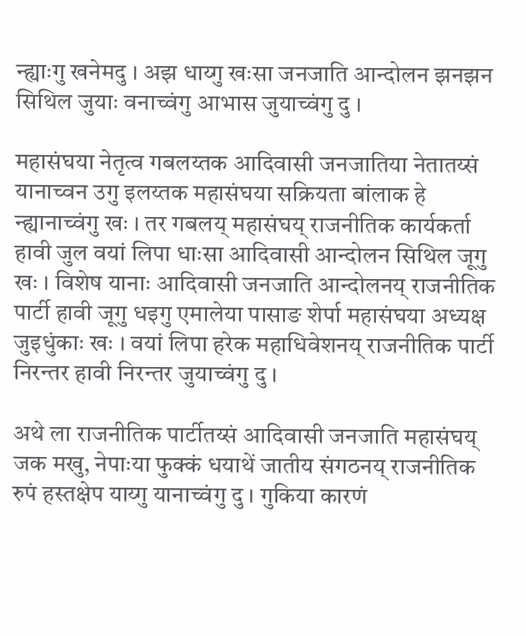न्ह्याःगु खनेमदु । अझ धाय्गु खःसा जनजाति आन्दोलन झनझन सिथिल जुयाः वनाच्वंगु आभास जुयाच्वंगु दु ।

महासंघया नेतृत्व गबलय्तक आदिवासी जनजातिया नेतातय्सं यानाच्वन उगु इलय्तक महासंघया सक्रियता बांलाक हे न्ह्यानाच्वंगु खः । तर गबलय् महासंघय् राजनीतिक कार्यकर्ता हावी जुल वयां लिपा धाःसा आदिवासी आन्दोलन सिथिल जूगु खः । विशेष यानाः आदिवासी जनजाति आन्दोलनय् राजनीतिक पार्टी हावी जूगु धइगु एमालेया पासाङ शेर्पा महासंघया अध्यक्ष जुइधुंकाः खः । वयां लिपा हरेक महाधिवेशनय् राजनीतिक पार्टी निरन्तर हावी निरन्तर जुयाच्वंगु दु ।

अथे ला राजनीतिक पार्टीतय्सं आदिवासी जनजाति महासंघय् जक मखु, नेपाःया फुक्कं धयाथें जातीय संगठनय् राजनीतिक रुपं हस्तक्षेप याय्गु यानाच्वंगु दु । गुकिया कारणं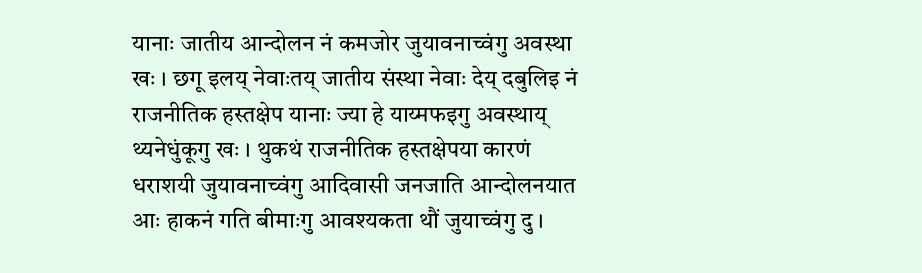यानाः जातीय आन्दोलन नं कमजोर जुयावनाच्वंगु अवस्था खः । छगू इलय् नेवाःतय् जातीय संस्था नेवाः देय् दबुलिइ नं राजनीतिक हस्तक्षेप यानाः ज्या हे याय्मफइगु अवस्थाय् थ्यनेधुंकूगु खः । थुकथं राजनीतिक हस्तक्षेपया कारणं धराशयी जुयावनाच्वंगु आदिवासी जनजाति आन्दोलनयात आः हाकनं गति बीमाःगु आवश्यकता थौं जुयाच्वंगु दु ।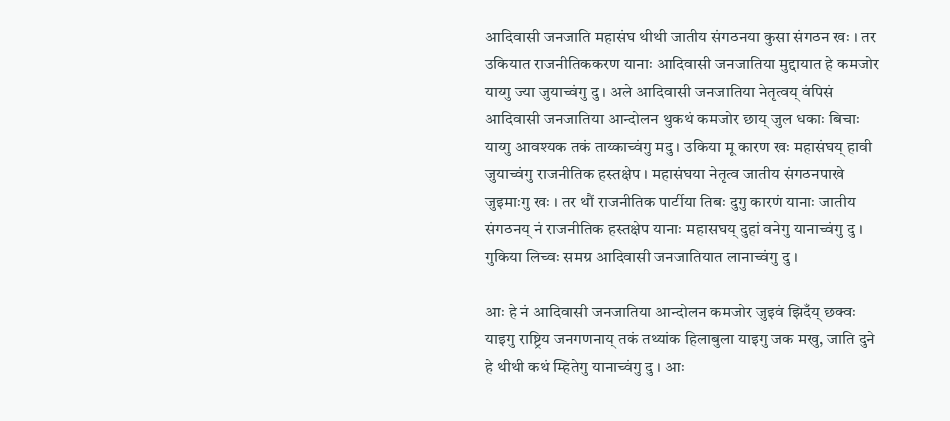आदिवासी जनजाति महासंघ थीथी जातीय संगठनया कुसा संगठन खः । तर उकियात राजनीतिककरण यानाः आदिवासी जनजातिया मुद्दायात हे कमजोर याय्गु ज्या जुयाच्वंगु दु । अले आदिवासी जनजातिया नेतृत्वय् वंपिसं आदिवासी जनजातिया आन्दोलन थुकथं कमजोर छाय् जुल धकाः बिचाः याय्गु आवश्यक तकं ताय्काच्वंगु मदु । उकिया मू कारण खः महासंघय् हावी जुयाच्वंगु राजनीतिक हस्तक्षेप । महासंघया नेतृत्व जातीय संगठनपाखे जुइमाःगु खः । तर थौं राजनीतिक पार्टीया तिबः दुगु कारणं यानाः जातीय संगठनय् नं राजनीतिक हस्तक्षेप यानाः महासघय् दुहां वनेगु यानाच्वंगु दु । गुकिया लिच्वः समग्र आदिवासी जनजातियात लानाच्वंगु दु ।

आः हे नं आदिवासी जनजातिया आन्दोलन कमजोर जुइवं झिदँय् छक्वः याइगु राष्ट्रिय जनगणनाय् तकं तथ्यांक हिलाबुला याइगु जक मखु, जाति दुने हे थीथी कथं म्हितेगु यानाच्वंगु दु । आः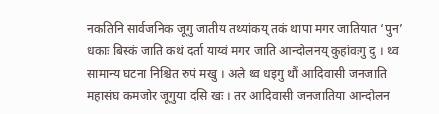नकतिनि सार्वजनिक जूगु जातीय तथ्यांकय् तकं थापा मगर जातियात ‘पुन’ धकाः बिस्कं जाति कथं दर्ता याय्वं मगर जाति आन्दोलनय् कुहांवःगु दु । थ्व सामान्य घटना निश्चित रुपं मखु । अले थ्व धइगु थौं आदिवासी जनजाति महासंघ कमजोर जूगुया दसि खः । तर आदिवासी जनजातिया आन्दोलन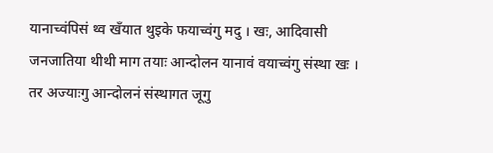यानाच्वंपिसं थ्व खँयात थुइके फयाच्वंगु मदु । खः, आदिवासी जनजातिया थीथी माग तयाः आन्दोलन यानावं वयाच्वंगु संस्था खः । तर अज्याःगु आन्दोलनं संस्थागत जूगु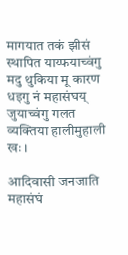मागयात तकं झीसं स्थापित याय्फयाच्वंगु मदु थुकिया मू कारण धइगु नं महासंघय् जुयाच्वंगु गलत व्यक्तिया हालीमुहाली खः ।

आदिवासी जनजाति महासंघं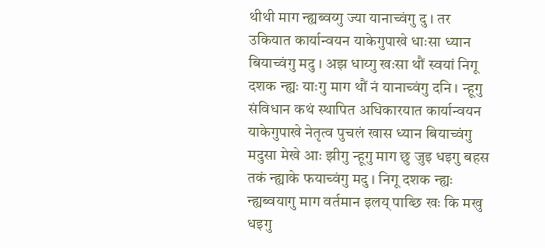थीथी माग न्ह्यब्वय्गु ज्या यानाच्वंगु दु । तर उकियात कार्यान्वयन याकेगुपाखे धाःसा ध्यान बियाच्वंगु मदु । अझ धाय्गु खःसा थौं स्वयां निगू दशक न्ह्यः याःगु माग थौं नं यानाच्वंगु दनि । न्हूगु संविधान कथं स्थापित अधिकारयात कार्यान्वयन याकेगुपाखे नेतृत्व पुचलं खास ध्यान बियाच्वंगु मदुसा मेखे आः झीगु न्हूगु माग छु जुइ धइगु बहस तकं न्ह्याके फयाच्वंगु मदु । निगू दशक न्ह्यः न्ह्यब्वयागु माग वर्तमान इलय् पाय्छि खः कि मखु धइगु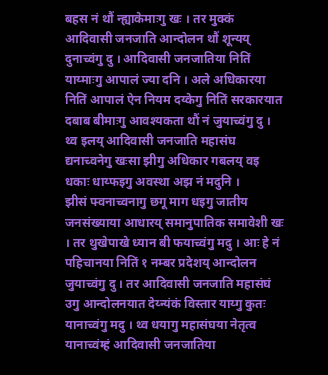बहस नं थौं न्ह्याकेमाःगु खः । तर मुक्कं आदिवासी जनजाति आन्दोलन थौं शून्यय् दुनाच्वंगु दु । आदिवासी जनजातिया नितिं याय्माःगु आपालं ज्या दनि । अले अधिकारया नितिं आपालं ऐन नियम दय्केगु नितिं सरकारयात दबाब बीमाःगु आवश्यकता थौं नं जुयाच्वंगु दु । थ्व इलय् आदिवासी जनजाति महासंघ द्यनाच्वनेगु खःसा झीगु अधिकार गबलय् वइ धकाः धाय्फइगु अवस्था अझ नं मदुनि ।
झीसं फ्वनाच्वनागु छगू माग धइगु जातीय जनसंख्याया आधारय् समानुपातिक समावेशी खः । तर थुखेपाखे ध्यान बी फयाच्वंगु मदु । आः हे नं पहिचानया नितिं १ नम्बर प्रदेशय् आन्दोलन जुयाच्वंगु दु । तर आदिवासी जनजाति महासंघं उगु आन्दोलनयात देय्न्यंकं विस्तार याय्गु कुतः यानाच्वंगु मदु । थ्व धयागु महासंघया नेतृत्व यानाच्वंम्हं आदिवासी जनजातिया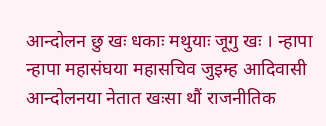आन्दोलन छु खः धकाः मथुयाः जूगु खः । न्हापा न्हापा महासंघया महासचिव जुइम्ह आदिवासी आन्दोलनया नेतात खःसा थौं राजनीतिक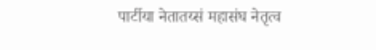पार्टीया नेतातय्सं महासंघ नेतृत्व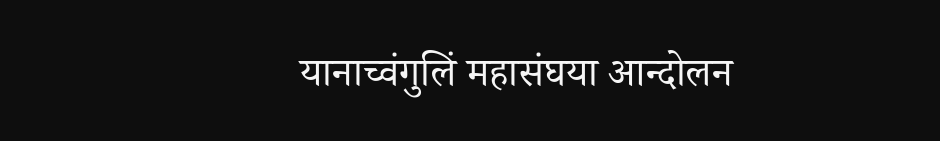यानाच्वंगुलिं महासंघया आन्दोलन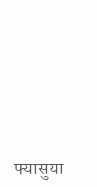फ्यासुया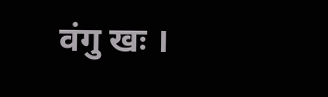वंगु खः ।